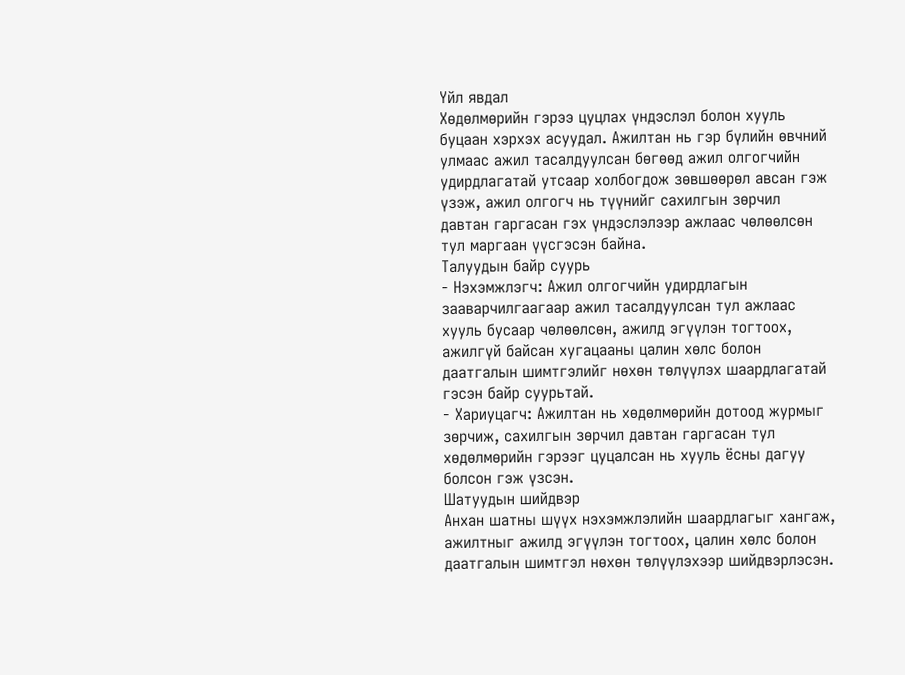Үйл явдал
Хөдөлмөрийн гэрээ цуцлах үндэслэл болон хууль буцаан хэрхэх асуудал. Ажилтан нь гэр бүлийн өвчний улмаас ажил тасалдуулсан бөгөөд ажил олгогчийн удирдлагатай утсаар холбогдож зөвшөөрөл авсан гэж үзэж, ажил олгогч нь түүнийг сахилгын зөрчил давтан гаргасан гэх үндэслэлээр ажлаас чөлөөлсөн тул маргаан үүсгэсэн байна.
Талуудын байр суурь
- Нэхэмжлэгч: Ажил олгогчийн удирдлагын зааварчилгаагаар ажил тасалдуулсан тул ажлаас хууль бусаар чөлөөлсөн, ажилд эгүүлэн тогтоох, ажилгүй байсан хугацааны цалин хөлс болон даатгалын шимтгэлийг нөхөн төлүүлэх шаардлагатай гэсэн байр суурьтай.
- Хариуцагч: Ажилтан нь хөдөлмөрийн дотоод журмыг зөрчиж, сахилгын зөрчил давтан гаргасан тул хөдөлмөрийн гэрээг цуцалсан нь хууль ёсны дагуу болсон гэж үзсэн.
Шатуудын шийдвэр
Анхан шатны шүүх нэхэмжлэлийн шаардлагыг хангаж, ажилтныг ажилд эгүүлэн тогтоох, цалин хөлс болон даатгалын шимтгэл нөхөн төлүүлэхээр шийдвэрлэсэн.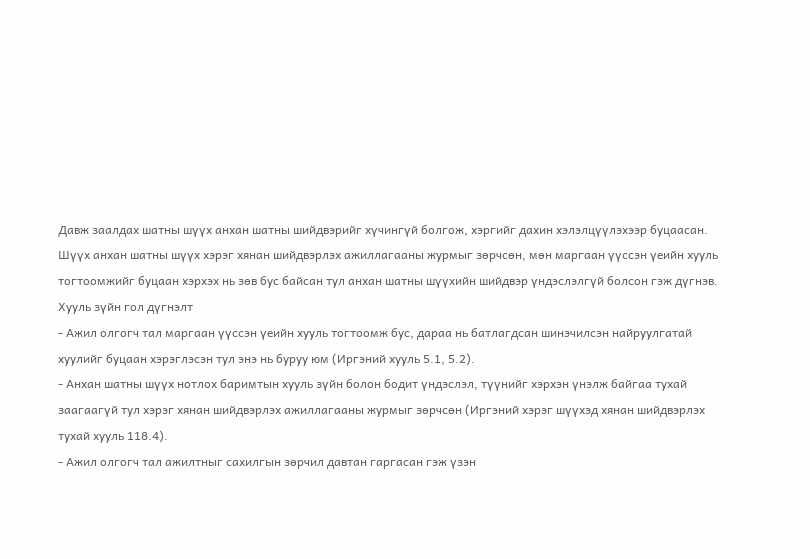Давж заалдах шатны шүүх анхан шатны шийдвэрийг хүчингүй болгож, хэргийг дахин хэлэлцүүлэхээр буцаасан. Шүүх анхан шатны шүүх хэрэг хянан шийдвэрлэх ажиллагааны журмыг зөрчсөн, мөн маргаан үүссэн үеийн хууль тогтоомжийг буцаан хэрхэх нь зөв бус байсан тул анхан шатны шүүхийн шийдвэр үндэслэлгүй болсон гэж дүгнэв.
Хууль зүйн гол дүгнэлт
- Ажил олгогч тал маргаан үүссэн үеийн хууль тогтоомж бус, дараа нь батлагдсан шинэчилсэн найруулгатай хуулийг буцаан хэрэглэсэн тул энэ нь буруу юм (Иргэний хууль 5.1, 5.2).
- Анхан шатны шүүх нотлох баримтын хууль зүйн болон бодит үндэслэл, түүнийг хэрхэн үнэлж байгаа тухай заагаагүй тул хэрэг хянан шийдвэрлэх ажиллагааны журмыг зөрчсөн (Иргэний хэрэг шүүхэд хянан шийдвэрлэх тухай хууль 118.4).
- Ажил олгогч тал ажилтныг сахилгын зөрчил давтан гаргасан гэж үзэн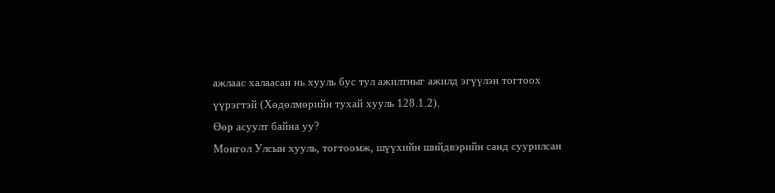ажлаас халаасан нь хууль бус тул ажилтныг ажилд эгүүлэн тогтоох үүрэгтэй (Хөдөлмөрийн тухай хууль 128.1.2).
Өөр асуулт байна уу?
Монгол Улсын хууль, тогтоомж, шүүхийн шийдвэрийн санд суурилсан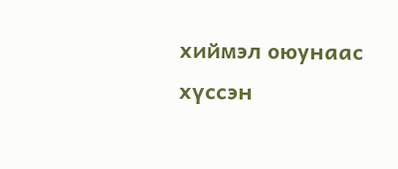хиймэл оюунаас хүссэн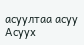асуултаа асуу
Асуух